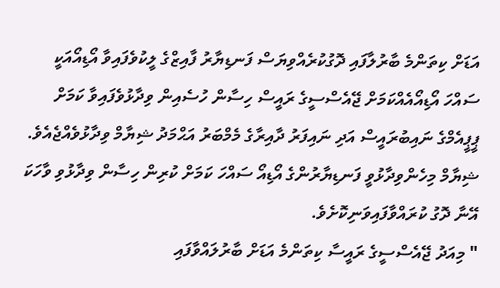އަޑަށް ކިތަންމެ ބާރުލާފައި ދޮގުކުރެއްވިޔަސް ފަނޑިޔާރު ފާއިޒްގެ ލީކުވެފައިވާ އޯޑިއޯއަކީ ސައްހަ އޯޑިއޯއެއްކަމަށް ޖޭއެސްސީގެ ރައީސް ހިސާން ހުސެއިން ވިދާޅުވެފައިވާ ކަމަށް ޕީޕީއެމްގެ ނައިބުރައީސް އަދި ނައިފަރު ދާއިރާގެ މެމްބަރު އަޙްމަދު ޝިޔާމް ވިދާޅުވެއްޖެއެވެ. ޝިޔާމް މިހެންވިދާޅުވީ ފަނޑިޔާރުންގެ އޯޑިއޯ ސައްހަ ކަމަށް ކުރިން ހިސާން ވިދާޅުވި ވާހަކަ އޭނާ ދޮގު ކުރައްވާފައިވަނިކޮށެވެ.
" މިއަދު ޖޭއެސްސީގެ ރައީސާ ކިތަންމެ އަޑަށް ބާރުލައްވާފައި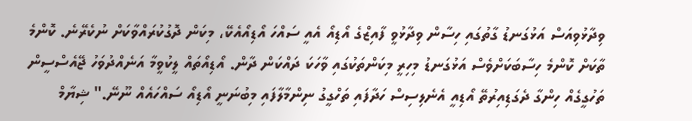ވިދާޅުވިއަސް އަޅުގަނޑު ގާތުގައި ހިސާން ވިދާޅުވީ ފާއިޒްގެ އޯޑިއޯ އެއީ ސައްހަ އޯޑިއޯއެކޭ، މިކަން ދޮގުކުރައްވާކަށް ނުކެރޭނެ. ކޮންމެ ތާކަށް ކޮންމެ ހިސާބަކަށްވެސް އަޅުގަނޑު މިހިރީ މިކަންތަކުގައި ވާހަކަ ދައްކަން ދާން. އޯޑިއޯތައް ލީކުވީމާ އަނެއްދުވަހު ޖޭއެސްސީން ތަހުގީގެއް ހިންގާ ދެގަޑިއިރުތޭ އޯޑިއީ އެނެލިސިސް ހަދާފައި ތަހްގީގު ނިންމާލާފައި މިބުނަނީ އޯޑިއޯ ސައްހައެއް ނޫނޭ." ޝިޔާމް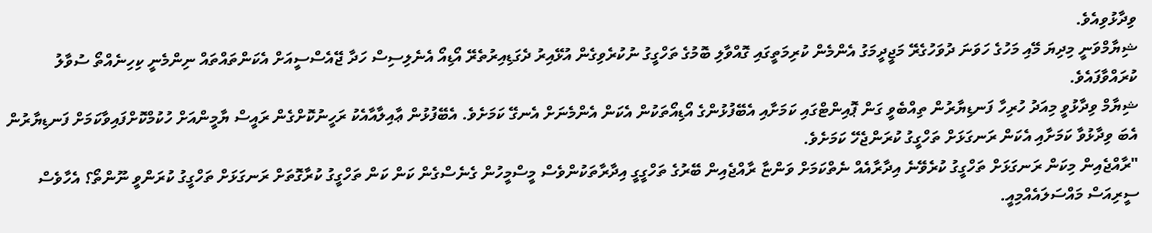ވިދާޅުވިއެވެ.
ޝިޔާމްވަނީ މިދިޔަ މޭއި މަހުގެ ހަވަނަ ދުވަހުގެރޭ މަޖީދީމަގު އެންމެން ކުރިމަތީގައި ގޮއްވާލި ބޮމުގެ ތަހްގީގު ނުކުރެވިގެން އުޅޭއިރު ދެގަޑިއިރުތެރޭ އޯޑިއޯ އެނެލިސިސް ހަދާ ޖޭއެސްސީއަށް އެކަންތައްތައް ނިންމެނީ ކިހިނެއްތޯ ސުވާލު ކުރައްވާފައެވެ.
ޝިޔާމް ވިދާޅުވީ މިއަދު ހުރިހާ ފަނޑިޔާރުން ތިއްބެވީ ގަން ޕޮއިންޓްގައި ކަމަށާއި އެބޭފުޅުންގެ އޯޑިއޯތަކުން އެކަން އެންމެނަށް އެނގޭ ކަމަށެވެ. އެބޭފުޅުން ޢާއިލާއާއެކު ރަހީނުކޮށްގެން ރައީސް ޔާމީންއަށް ހުކުމްކޮށްފައިވާކަމަށް ފަނޑިޔާރުން އެބަ ވިދާޅުވާ ކަމަށާއި އެކަން ރަނގަޅަށް ތަހްގީގު ކުރަންޖެހޭ ކަމަށެވެ.
"ރާއްޖެއިން މިކަން ރަނގަޅަށް ތަހްގީގު ކުރެވޭނެ އިދާރާއެއް ނެތްކަމަށް ވަންޏާ ރާއްޖެއިން ބޭރުގެ ތަހްގީގީ އިދާރާތަކުންވެސް މީސްމީހުން ގެނެސްގެން ކަން ކަން ތަހްގީގު ކުރާގޮތަށް ރަނގަޅަށް ތަހްގީގު ކުރަންވީ ނޫންތޯ؟ އެހާވެސް ސީރިއަސް މައްސަލައެއްމިއީ.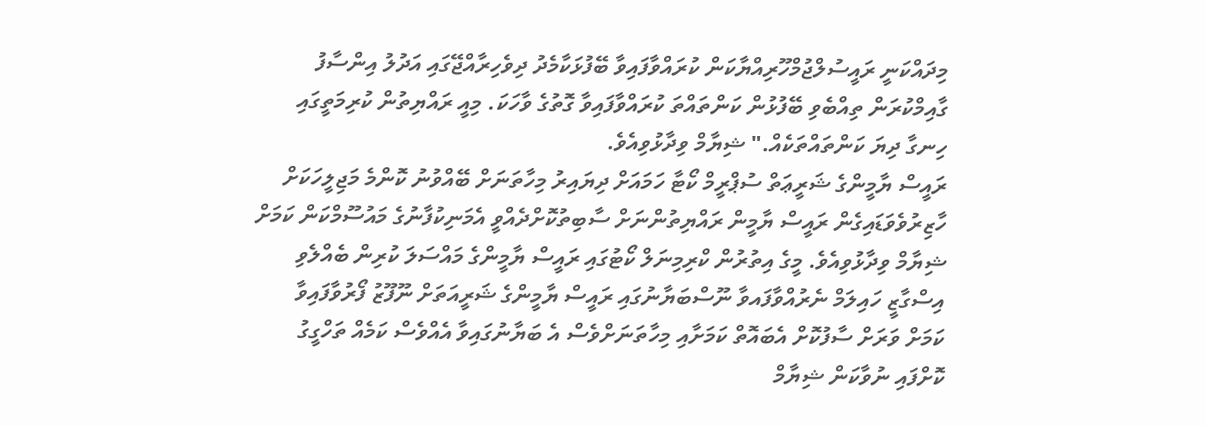މިދައްކަނީ ރައީސުލްޖުމްހޫރިއްޔާކަން ކުރައްވާފައިވާ ބޭފުޅަކާމެދު ދިވެހިރާއްޖޭގައި އަދުލު އިންސާފު ގާއިމްކުރަން ތިއްބެވި ބޭފުޅުން ކަންތައްތަ ކުރައްވާފައިވާ ގޮތުގެ ވާހަކަ. މިއީ ރައްޔިތުން ކުރިމަތީގައި ހިނގާ ދިޔަ ކަންތައްތަކެއް." ޝިޔާމް ވިދާޅުވިއެވެ.
ރައީސް ޔާމީންގެ ޝަރީޢަތް ސުޕްރީމް ކޯޓާ ހަމައަށް ދިޔައިރު މިހާތަނަށް ބޭއްވުނު ކޮންމެ މަޖިލީހަކަށް ހާޒިރުވެވަޑައިގެން ރައީސް ޔާމީން ރައްޔިތުންނަށް ސާބިތުކޮށްދެއްވީ އެމަނިކުފާނުގެ މައުސޫމްކަން ކަމަށް ޝިޔާމް ވިދާޅުވިއެވެ. މީގެ އިތުރުން ކްރިމިނަލް ކޯޓުގައި ރައީސް ޔާމީންގެ މައްސަލަ ކުރިން ބެއްލެވި އިސްގާޒީ ހައިލަމް ނެރުއްވާފައވާ ނޫސްބަޔާނުގައި ރައީސް ޔާމީންގެ ޝަރީއަތަށް ނޫފޫޒު ފޯރުވާފައިވާ ކަމަށް ވަރަށް ސާފުކޮށް އެބައޮތް ކަމަށާއި މިހާތަނަށްވެސް އެ ބަޔާނުގައިވާ އެއްވެސް ކަމެއް ތަހްގީގު ކޮށްފައި ނުވާކަން ޝިޔާމް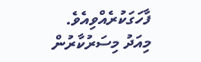ފާހަގަކުރެއްވިއެވެ.
މިއަދު މިސަރުކާރުން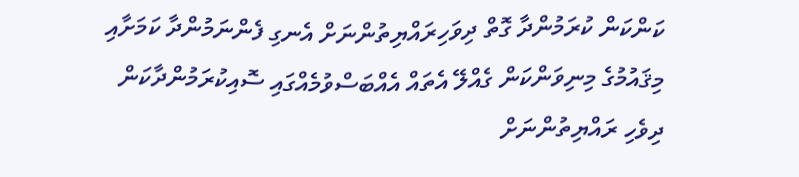ކަންކަން ކުރަމުންދާ ގޮތް ދިވަހިރައްޔިތުންނަށް އެނގި ފެންނަމުންދާ ކަމަށާއި މިޤައުމުގެ މިނިވަންކަން ގެއްލޭ އެތައް އެއްބަސްވުމެއްގައި ސޮއިކުރަމުންދާކަން ދިވެހި ރައްޔިތުންނަށް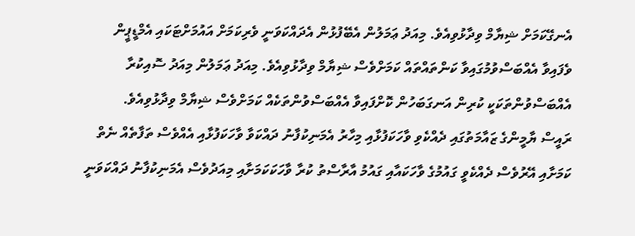އެނގޭކަމަށް ޝިޔާމް ވިދާޅުވިއެވެ. މިއަދު ޢަމަލުން އެބޭފުޅުން އެދައްކަވަނީ ވެރިކަމަށް އައުމަށްޓަކައި އެމްޑީޕީން ވެފައިވާ އެއްބަސްވުމުގައިވާ ކަންތައްތައް ކަމަށްވެސް ޝިޔާމް ވިދާޅުވިއެވެ. މިއަދު ޢަމަލުން މިއަދު ސޮއިކުރާ އެއްބަސްވުންތަކަކީ ކުރިން އަނގަބަހުން ކޮށްފައިވާ އެއްބަސްވުންތަކެއް ކަމަށްވެސް ޝިޔާމް ވިދާޅުވިއެވެ.
ރައީސް ޔާމީންގެ ޒައާމަތުގައި ދެއްކެވި ވާހަކަފުޅާއި މިހާރު އެމަނިކުފާނު ދައްކަވާ ވާހަކަފުޅާއި އެއްވެސް ތަފާތެއް ނެތް ކަމަށާއި އޭރުވެސް ދެއްކެވީ ގައުމުގެ ވާހަކައާއި ގައުމު އާރާސްތު ކުރާ ވާހަކަކަމަށާއި މިއަދުވެސް އެމަނިކުފާނު ދައްކަވަނީ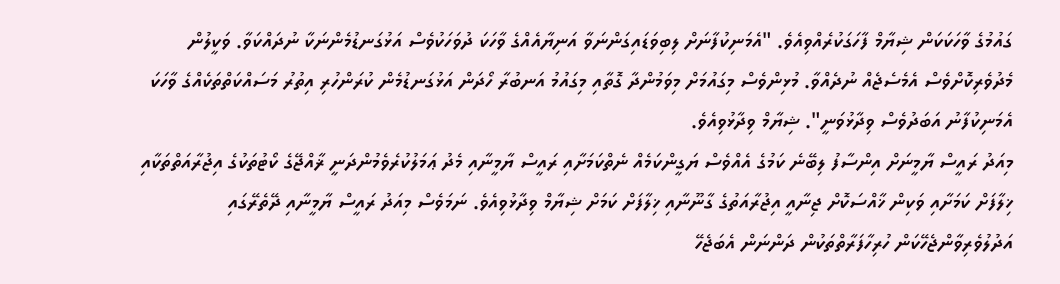ގައުމުގެ ވާހަކަކަން ޝިޔާމް ފާހަގަކުރެއްވިއެވެ. "އެމަނިކުފާނަށް ލިބިވަޑައިގަންނަވާ އަނިޔާއެއްގެ ވާހަކަ ދުވަހަކުވެސް އަޅުގަނޑުމެންނަކާ ނުދައްކަވާ. ވަކީލުން މެދުވެރިކޮށްވެސް އެމެސެޖެއް ނުދެއްވާ. މުޅިންވެސް މިގައުމަށް މިވަމުންދާ ގޮތާއި މިގައުމު އަނބުރާ ހޯދަން އަޅުގަނޑުމެން ކުރަންހުރި އިތުރު މަސައްކަތްތަކެއްގެ ވާހަކަ އެމަނިކުފާނު އަބަދުވެސް ވިދާޅުވަނީ". ޝިޔާމް ވިދާޅުވިއެވެ.
މިއަދު ރައީސް ޔާމީނަށް އިންސާފު ލިބޭނެ ކަމުގެ އެއްވެސް ޔަގީންކަމެއް ނެތްކަމަށާއި ރައީސް ޔާމީނާއި މެދު ޢަމަލުކުރެވެމުންދަނީ ޜާއްޖޭގެ ކޯޓުތަކުގެ އިޖުރާއަތްތަކާއި ޚިލާފަށް ކަމަށާއި ވަކިން ޚާއްސަކޮށް ޖިނާއީ އިޖުރާއަތުގެ ގާނޫނާއި ޚިލާފަށް ކަމަށް ޝިޔާމް ވިދާޅުވިއެވެ. ނަމަވެސް މިއަދު ރައީސް ޔާމީނާއި ދޭތެރޭގައި އަދުލުވެރިވާންޖެހޭކަން ހުރިހާފަރާތްތަކުން ދަންނަން އެބަޖެހޭ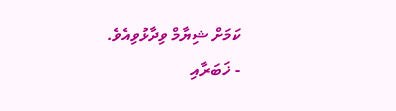ކަމަށް ޝިޔާމް ވިދާޅުވިއެވެ.
- ޚަބަރާއި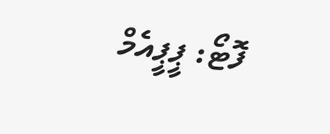ފޮޓޯ: ޕީޕީއެމް